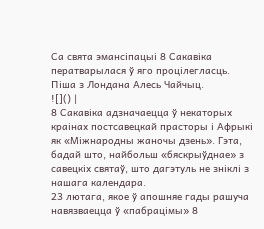Са свята эмансіпацыі 8 Cакавіка ператварылася ў яго процілегласць. Піша з Лондана Алесь Чайчыц.
![]() |
8 Сакавіка адзначаецца ў некаторых краінах постсавецкай прасторы і Афрыкі як «Міжнародны жаночы дзень». Гэта, бадай што, найбольш «бяскрыўднае» з савецкіх святаў, што дагэтуль не зніклі з нашага календара.
23 лютага, якое ў апошняе гады рашуча навязваецца ў «пабрацімы» 8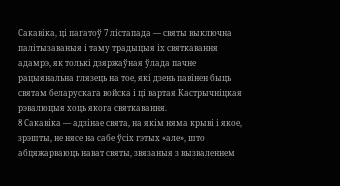Сакавіка, ці пагатоў 7 лістапада — святы выключна палітызаваныя і таму традыцыя іх святкавання адамрэ, як толькі дзяржаўная ўлада пачне рацыянальна глязець на тое, які дзень павінен быць святам беларускага войска і ці вартая Кастрычніцкая рэвалюцыя хоць якога святкавання.
8 Сакавіка — адзінае свята, на якім няма крыві і якое, зрэшты, не нясе на сабе ўсіх гэтых «але», што абцяжарваюць нават святы, звязаныя з вызваленнем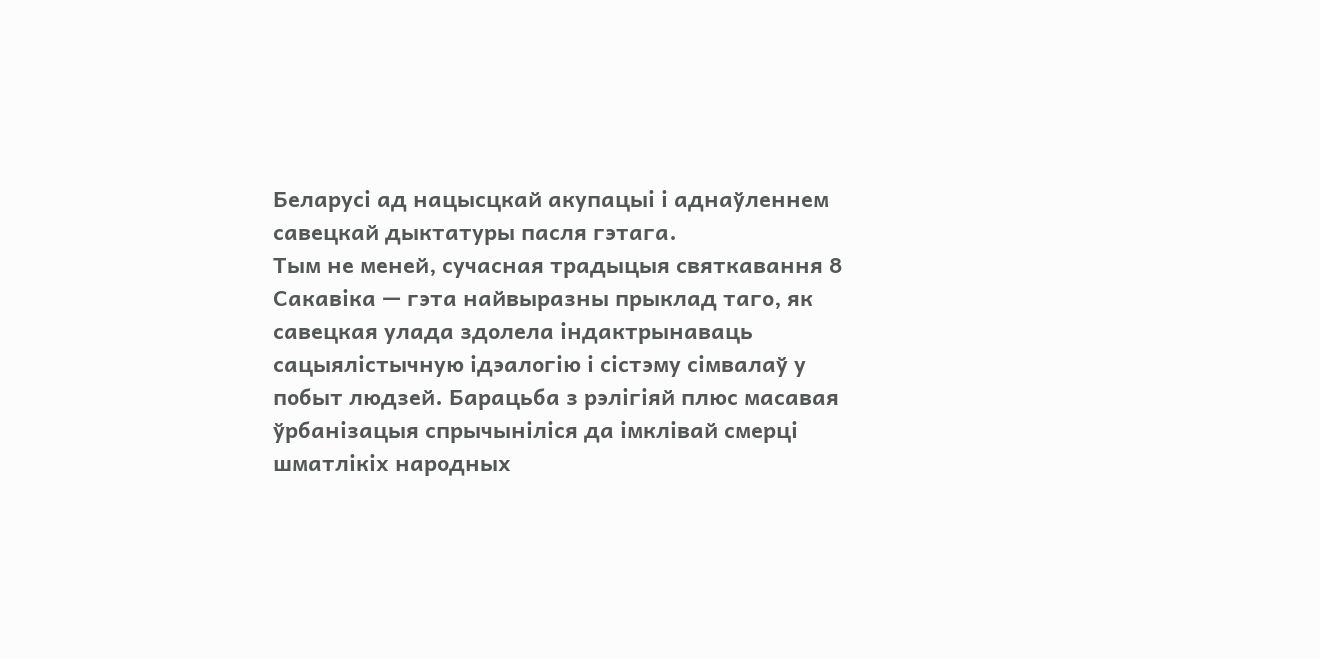Беларусі ад нацысцкай акупацыі і аднаўленнем савецкай дыктатуры пасля гэтага.
Тым не меней, сучасная традыцыя святкавання 8 Сакавіка — гэта найвыразны прыклад таго, як савецкая улада здолела індактрынаваць сацыялістычную ідэалогію і сістэму сімвалаў у побыт людзей. Барацьба з рэлігіяй плюс масавая ўрбанізацыя спрычыніліся да імклівай смерці шматлікіх народных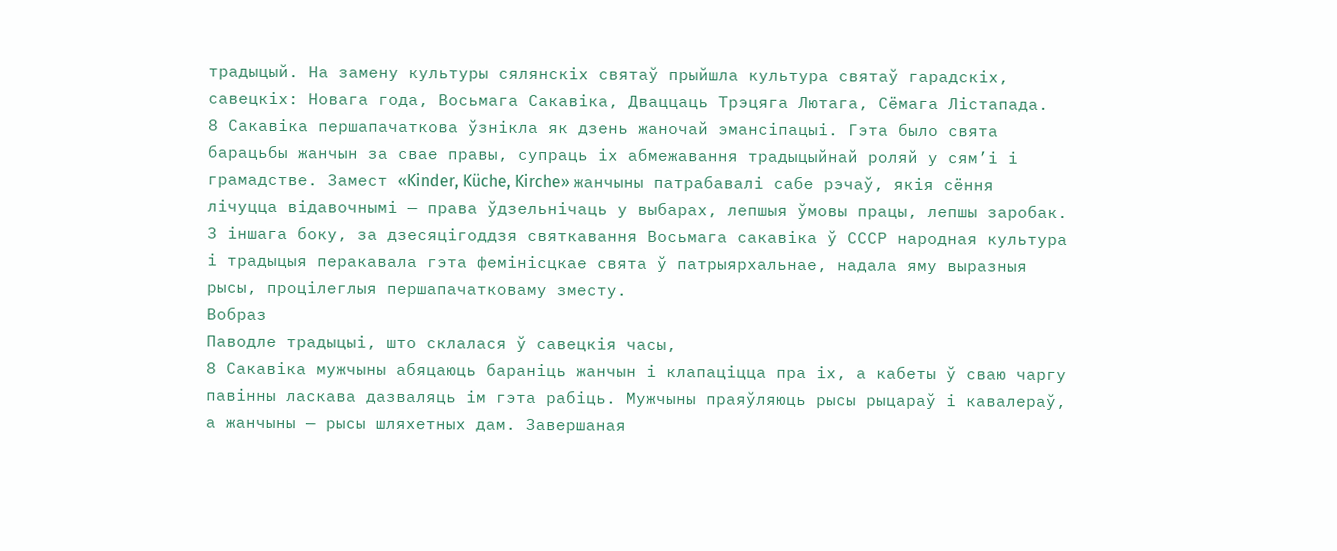традыцый. На замену культуры сялянскіх святаў прыйшла культура святаў гарадскіх, савецкіх: Новага года, Восьмага Сакавіка, Дваццаць Трэцяга Лютага, Сёмага Лістапада.
8 Сакавіка першапачаткова ўзнікла як дзень жаночай эмансіпацыі. Гэта было свята барацьбы жанчын за свае правы, супраць іх абмежавання традыцыйнай роляй у сям’і і грамадстве. Замест «Kinder, Küche, Kirche» жанчыны патрабавалі сабе рэчаў, якія сёння лічуцца відавочнымі — права ўдзельнічаць у выбарах, лепшыя ўмовы працы, лепшы заробак.
З іншага боку, за дзесяцігоддзя святкавання Восьмага сакавіка ў СССР народная культура і традыцыя перакавала гэта фемінісцкае свята ў патрыярхальнае, надала яму выразныя рысы, процілеглыя першапачатковаму зместу.
Вобраз
Паводле традыцыі, што склалася ў савецкія часы,
8 Сакавіка мужчыны абяцаюць бараніць жанчын і клапаціцца пра іх, а кабеты ў сваю чаргу павінны ласкава дазваляць ім гэта рабіць. Мужчыны праяўляюць рысы рыцараў і кавалераў, а жанчыны — рысы шляхетных дам. Завершаная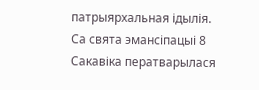патрыярхальная ідылія.
Са свята эмансіпацыі 8 Сакавіка ператварылася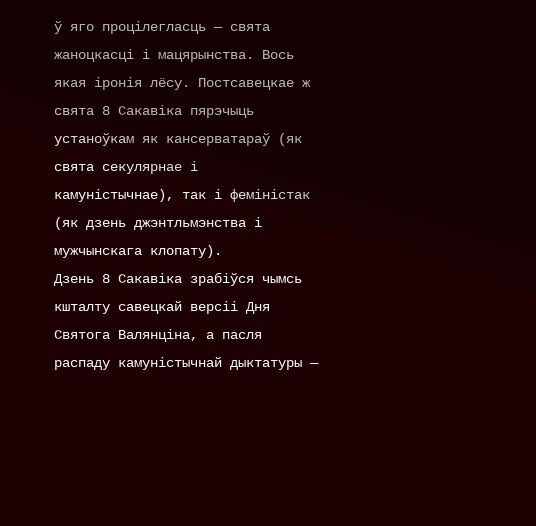ў яго процілегласць — свята жаноцкасці і мацярынства. Вось якая іронія лёсу. Постсавецкае ж свята 8 Сакавіка пярэчыць устаноўкам як кансерватараў (як свята секулярнае і камуністычнае), так і феміністак (як дзень джэнтльмэнства і мужчынскага клопату).
Дзень 8 Сакавіка зрабіўся чымсь кшталту савецкай версіі Дня Святога Валянціна, а пасля распаду камуністычнай дыктатуры —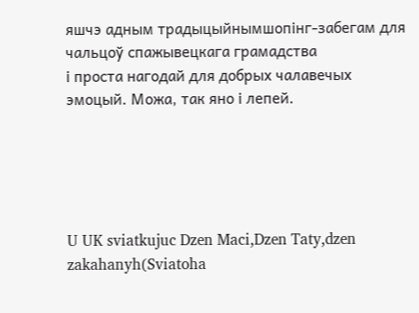яшчэ адным традыцыйнымшопінг-забегам для чальцоў спажывецкага грамадства
і проста нагодай для добрых чалавечых эмоцый. Можа, так яно і лепей.





U UK sviatkujuc Dzen Maci,Dzen Taty,dzen zakahanyh(Sviatoha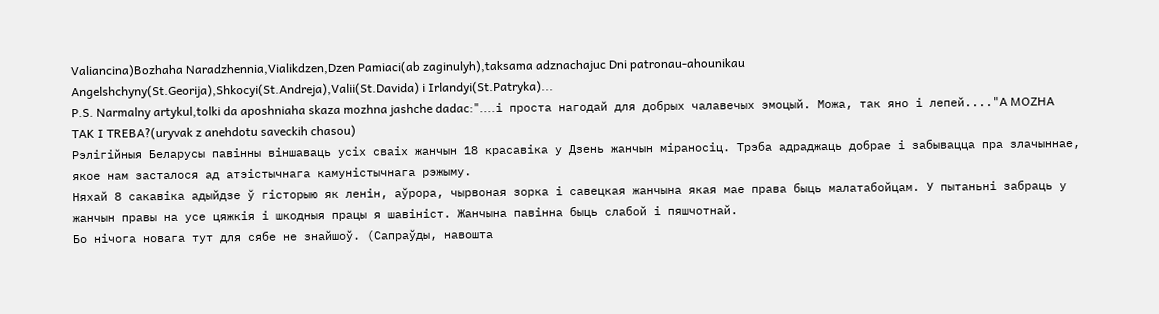Valiancina)Bozhaha Naradzhennia,Vialikdzen,Dzen Pamiaci(ab zaginulyh),taksama adznachajuc Dni patronau-ahounikau Angelshchyny(St.Georija),Shkocyi(St.Andreja),Valii(St.Davida) i Irlandyi(St.Patryka)...
P.S. Narmalny artykul,tolki da aposhniaha skaza mozhna jashche dadac:"....і проста нагодай для добрых чалавечых эмоцый. Можа, так яно і лепей...."A MOZHA TAK I TREBA?(uryvak z anehdotu saveckih chasou)
Рэлігійныя Беларусы павінны віншаваць усіх сваіх жанчын 18 красавіка у Дзень жанчын міраносіц. Трэба адраджаць добрае і забывацца пра злачыннае, якое нам засталося ад атэістычнага камуністычнага рэжыму.
Няхай 8 сакавіка адыйдзе ў гісторыю як ленін, аўрора, чырвоная зорка і савецкая жанчына якая мае права быць малатабойцам. У пытаньні забраць у жанчын правы на усе цяжкія і шкодныя працы я шавініст. Жанчына павінна быць слабой і пяшчотнай.
Бо нічога новага тут для сябе не знайшоў. (Сапраўды, навошта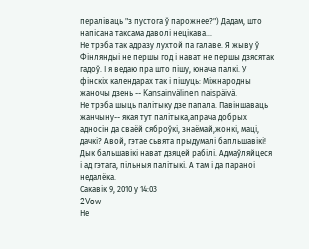пераліваць "з пустога ў парожнее?") Дадам, што напісана таксама даволі нецікава...
Не трэба так адразу лухтой па галаве. Я жыву ў Фінляндыі не першы год і нават не першы дзясятак гадоў. І я ведаю пра што пішу, юнача палкі. У фінскіх календарах так і пішуць: Міжнародны жаночы дзень -- Kansainvälinen naispäivä.
Не трэба шыць палітыку дзе папала. Павіншаваць жанчыну-- якая тут палітыка,апрача добрых адносін да сваёй сяброўкі, знаёмай,жонкі, маці, дачкі? Авой, гэтае сьвята прыдумалі бапльшавікі! Дык бальшавікі нават дзяцей рабілі. Адмаўляйцеся і ад гэтага, пільныя палітыкі. А там і да параноі недалёка.
Сакавiк 9, 2010 у 14:03
2Vow
Не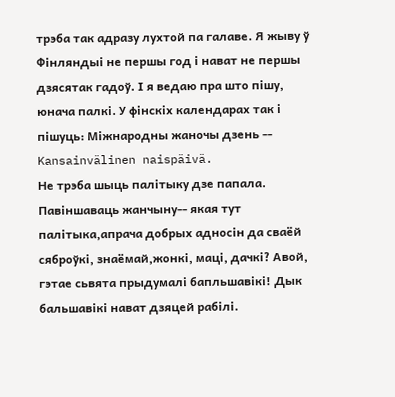трэба так адразу лухтой па галаве. Я жыву ў Фінляндыі не першы год і нават не першы дзясятак гадоў. І я ведаю пра што пішу, юнача палкі. У фінскіх календарах так і пішуць: Міжнародны жаночы дзень -- Kansainvälinen naispäivä.
Не трэба шыць палітыку дзе папала. Павіншаваць жанчыну-- якая тут палітыка,апрача добрых адносін да сваёй сяброўкі, знаёмай,жонкі, маці, дачкі? Авой, гэтае сьвята прыдумалі бапльшавікі! Дык бальшавікі нават дзяцей рабілі.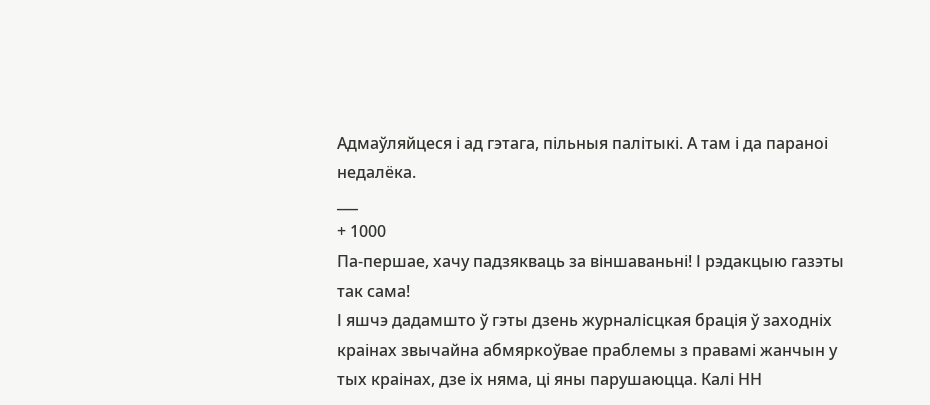Адмаўляйцеся і ад гэтага, пільныя палітыкі. А там і да параноі недалёка.
___
+ 1000
Па-першае, хачу падзякваць за віншаваньні! І рэдакцыю газэты так сама!
І яшчэ дадамшто ў гэты дзень журналісцкая брація ў заходніх краінах звычайна абмяркоўвае праблемы з правамі жанчын у тых краінах, дзе іх няма, ці яны парушаюцца. Калі НН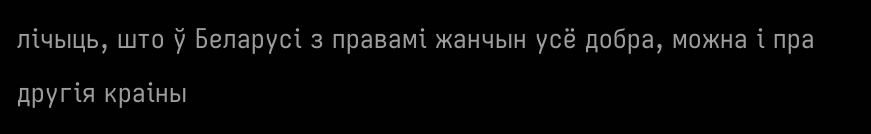лічыць, што ў Беларусі з правамі жанчын усё добра, можна і пра другія краіны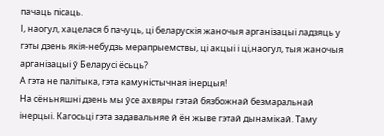пачаць пісаць.
І, наогул, хацелася б пачуць, ці беларускія жаночыя арганізацыі ладзяць у гэты дзень якія-небудзь мерапрыемствы, ці акцыі і ці,наогул, тыя жаночыя арганізацыі ў Беларусі ёсьць?
А гэта не палітыка, гэта камуністычная інерцыя!
На сёньняшні дзень мы ўсе ахвяры гэтай бязбожнай безмаральнай інерцыі. Кагосьці гэта задавальняе й ён жыве гэтай дынамікай. Таму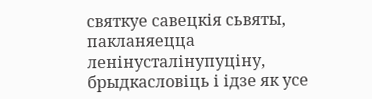святкуе савецкія сьвяты, пакланяецца ленінусталінупуціну, брыдкасловіць і ідзе як усе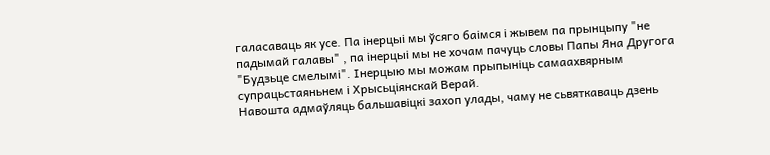галасаваць як усе. Па інерцыі мы ўсяго баімся і жывем па прынцыпу "не падымай галавы" , па інерцыі мы не хочам пачуць словы Папы Яна Другога "Будзьце смелымі". Інерцыю мы можам прыпыніць самаахвярным супрацьстаяньнем і Хрысьціянскай Верай.
Навошта адмаўляць бальшавіцкі захоп улады, чаму не сьвяткаваць дзень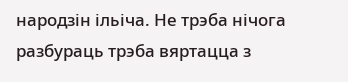народзін ільіча. Не трэба нічога разбураць трэба вяртацца з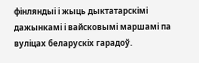фінляндыі і жыць дыктатарскімі дажынкамі і вайсковымі маршамі па вуліцах беларускіх гарадоў.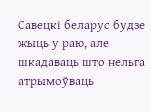Савецкі беларус будзе жыць у раю, але шкадаваць што нельга атрымоўваць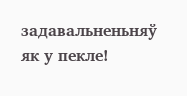задавальненьняў як у пекле!